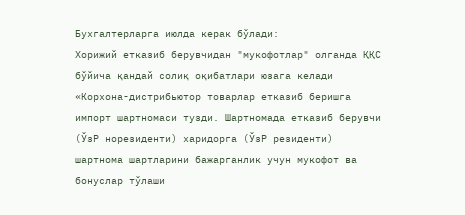Бухгалтерларга июлда керак бўлади:
Хорижий етказиб берувчидан "мукофотлар" олганда ҚҚС бўйича қандай солиқ оқибатлари юзага келади
«Корхона-дистрибьютор товарлар етказиб беришга импорт шартномаси тузди. Шартномада етказиб берувчи (ЎзР норезиденти) харидорга (ЎзР резиденти) шартнома шартларини бажарганлик учун мукофот ва бонуслар тўлаши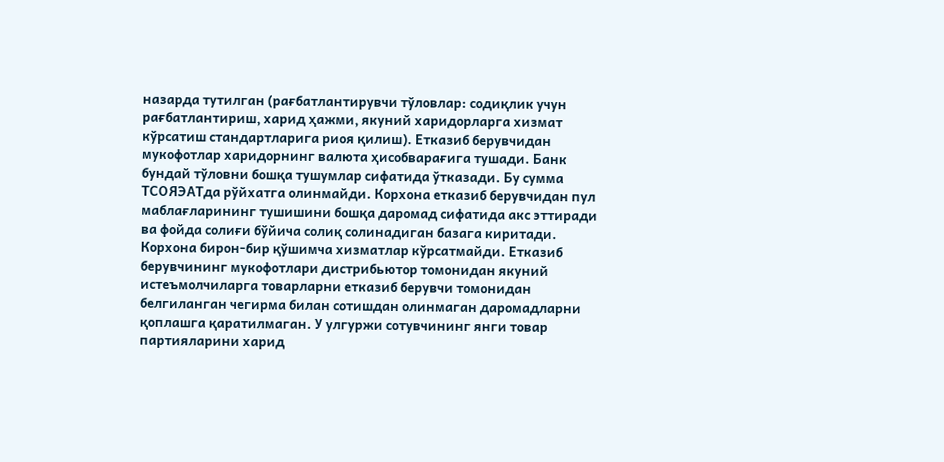назарда тутилган (рағбатлантирувчи тўловлар: содиқлик учун рағбатлантириш, харид ҳажми, якуний харидорларга хизмат кўрсатиш стандартларига риоя қилиш). Етказиб берувчидан мукофотлар харидорнинг валюта ҳисобварағига тушади. Банк бундай тўловни бошқа тушумлар сифатида ўтказади. Бу сумма ТСОЯЭАТда рўйхатга олинмайди. Корхона етказиб берувчидан пул маблағларининг тушишини бошқа даромад сифатида акс эттиради ва фойда солиғи бўйича солиқ солинадиган базага киритади. Корхона бирон-бир қўшимча хизматлар кўрсатмайди. Етказиб берувчининг мукофотлари дистрибьютор томонидан якуний истеъмолчиларга товарларни етказиб берувчи томонидан белгиланган чегирма билан сотишдан олинмаган даромадларни қоплашга қаратилмаган. У улгуржи сотувчининг янги товар партияларини харид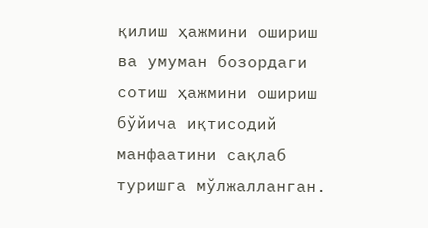қилиш ҳажмини ошириш ва умуман бозордаги сотиш ҳажмини ошириш бўйича иқтисодий манфаатини сақлаб туришга мўлжалланган.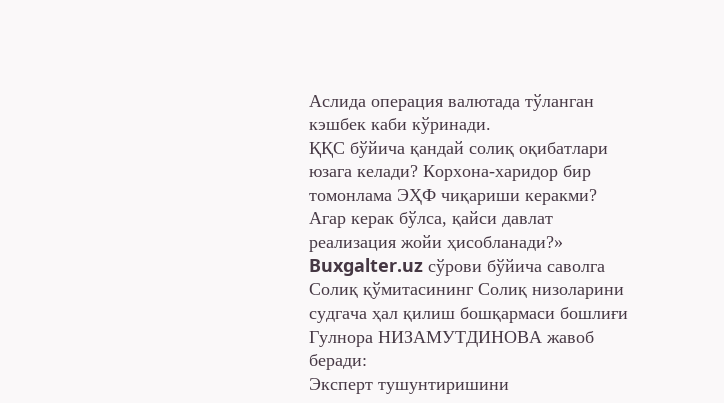Аслида операция валютада тўланган кэшбек каби кўринади.
ҚҚС бўйича қандай солиқ оқибатлари юзага келади? Корхона-харидор бир томонлама ЭҲФ чиқариши керакми? Агар керак бўлса, қайси давлат реализация жойи ҳисобланади?»
Buxgalter.uz сўрови бўйича саволга Солиқ қўмитасининг Солиқ низоларини судгача ҳал қилиш бошқармаси бошлиғи Гулнора НИЗАМУТДИНОВА жавоб беради:
Эксперт тушунтиришини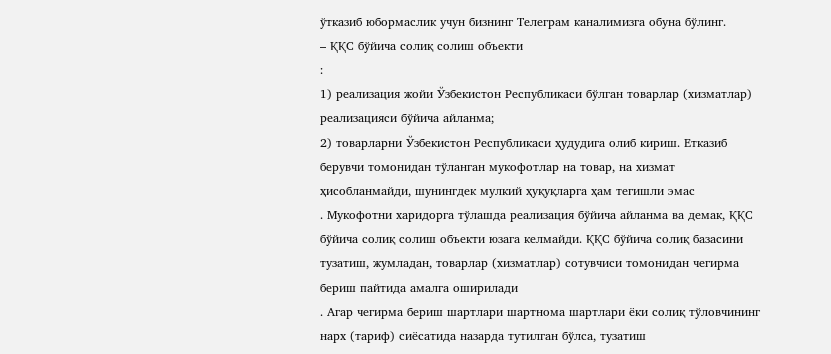ўтказиб юбормаслик учун бизнинг Телеграм каналимизга обуна бўлинг.
– ҚҚС бўйича солиқ солиш объекти
:
1) реализация жойи Ўзбекистон Республикаси бўлган товарлар (хизматлар) реализацияси бўйича айланма;
2) товарларни Ўзбекистон Республикаси ҳудудига олиб кириш. Етказиб берувчи томонидан тўланган мукофотлар на товар, на хизмат ҳисобланмайди, шунингдек мулкий ҳуқуқларга ҳам тегишли эмас
. Мукофотни харидорга тўлашда реализация бўйича айланма ва демак, ҚҚС бўйича солиқ солиш объекти юзага келмайди. ҚҚС бўйича солиқ базасини тузатиш, жумладан, товарлар (хизматлар) сотувчиси томонидан чегирма бериш пайтида амалга оширилади
. Агар чегирма бериш шартлари шартнома шартлари ёки солиқ тўловчининг нарх (тариф) сиёсатида назарда тутилган бўлса, тузатиш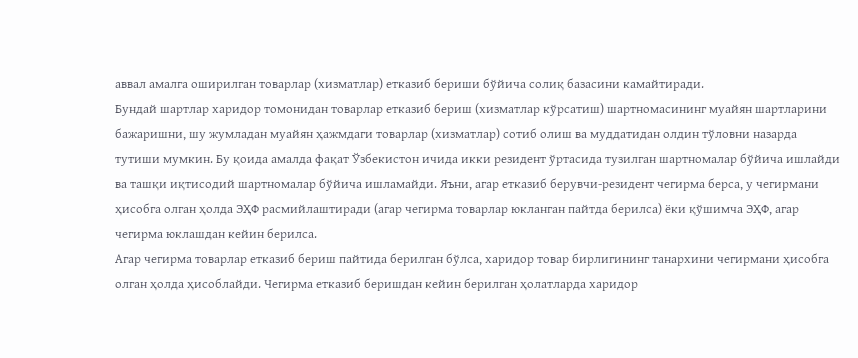аввал амалга оширилган товарлар (хизматлар) етказиб бериши бўйича солиқ базасини камайтиради.
Бундай шартлар харидор томонидан товарлар етказиб бериш (хизматлар кўрсатиш) шартномасининг муайян шартларини бажаришни, шу жумладан муайян ҳажмдаги товарлар (хизматлар) сотиб олиш ва муддатидан олдин тўловни назарда тутиши мумкин. Бу қоида амалда фақат Ўзбекистон ичида икки резидент ўртасида тузилган шартномалар бўйича ишлайди ва ташқи иқтисодий шартномалар бўйича ишламайди. Яъни, агар етказиб берувчи-резидент чегирма берса, у чегирмани ҳисобга олган ҳолда ЭҲФ расмийлаштиради (агар чегирма товарлар юкланган пайтда берилса) ёки қўшимча ЭҲФ, агар чегирма юклашдан кейин берилса.
Агар чегирма товарлар етказиб бериш пайтида берилган бўлса, харидор товар бирлигининг танархини чегирмани ҳисобга олган ҳолда ҳисоблайди. Чегирма етказиб беришдан кейин берилган ҳолатларда харидор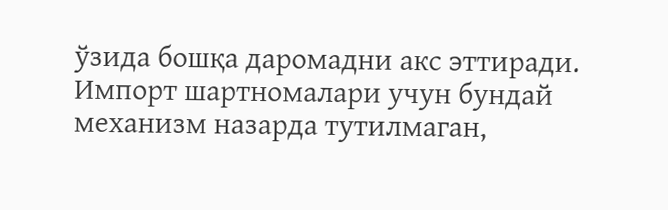ўзида бошқа даромадни акс эттиради. Импорт шартномалари учун бундай механизм назарда тутилмаган,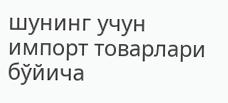шунинг учун импорт товарлари бўйича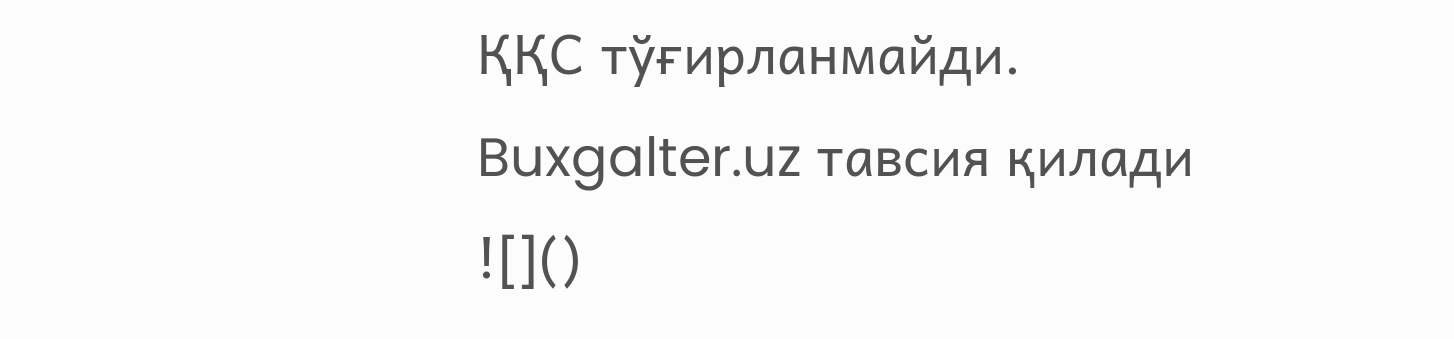ҚҚС тўғирланмайди.
Buxgalter.uz тавсия қилади
![]()